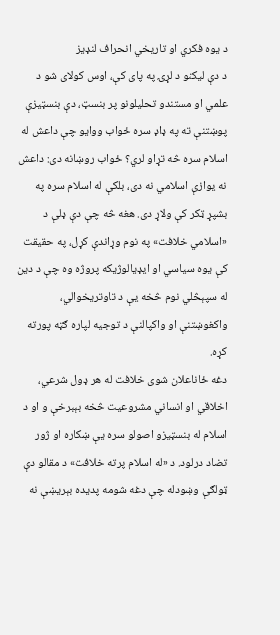د یوه فکري او تاریخي انحراف لنډیز
د دې لیکنو د لړۍ په پای کې، اوس کولای شو د علمي او مستندو تحلیلونو پر بنسټ، دې بنسټیزې پوښتنې ته په ډاډ سره ځواب ووایو چې داعش له اسلام سره څه تړاو لري؟ ځواب روښانه دی: داعش نه یوازې اسلامي نه دی، بلکې له اسلام سره په بشپړ ټکر کې ولاړ دی. هغه څه چې دې ډلې د «اسلامي خلافت» په نوم وړاندې کړل، په حقیقت کې یوه سیاسي او ایډیالوژیکه پروژه وه چې د دین له سپېڅلي نوم څخه یې د تاوتریخوالي، واکغوښتنې او واکپالنې د توجیه لپاره ګټه پورته کړه.
دغه ځاناعلان شوی خلافت له هر ډول شرعي، اخلاقي او انساني مشروعیت څخه بېبرخې و او د اسلام له بنسټیزو اصولو سره یې ښکاره او ژور تضاد درلود. د «له اسلام پرته خلافت» د مقالو دې ټولګې وښودله چې دغه شومه پدیده بېریښې نه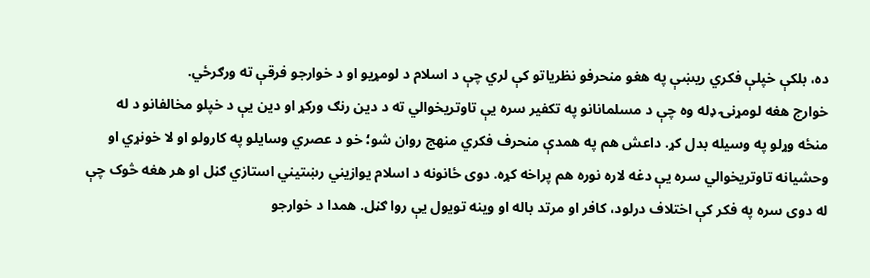ده، بلکې خپلې فکري ریښې په هغو منحرفو نظریاتو کې لري چې د اسلام د لومړیو او د خوارجو فرقې ته ورګرځي.
خوارج هغه لومړنۍ ډله وه چې د مسلمانانو په تکفیر سره یې تاوتریخوالي ته د دین رنګ ورکړ او دین یې د خپلو مخالفانو د له منځه وړلو په وسیله بدل کړ. داعش هم په همدې منحرف فکري منهج روان شو؛ خو د عصري وسایلو په کارولو او لا خونړي او وحشیانه تاوتریخوالي سره یې دغه لاره نوره هم پراخه کړه. دوی ځانونه د اسلام یوازیني رښتیني استازي ګڼل او هر هغه څوک چې له دوی سره په فکر کې اختلاف درلود، کافر او مرتد باله او وینه تویول یې روا ګڼل. همدا د خوارجو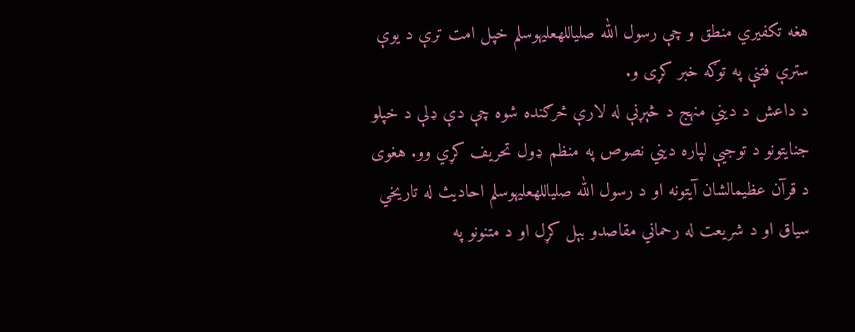هغه تکفیري منطق و چې رسول الله صلیاللهعلیهوسلم خپل امت ترې د یوې سترې فتنې په توګه خبر کړی و.
د داعش د دیني منهج د څېړنې له لارې څرګنده شوه چې دې ډلې د خپلو جنایتونو د توجیې لپاره دیني نصوص په منظم ډول تحریف کړي وو. هغوی د قرآن عظیمالشان آیتونه او د رسول الله صلیاللهعلیهوسلم احادیث له تاریخي سیاق او د شریعت له رحماني مقاصدو بېل کړل او د متنونو په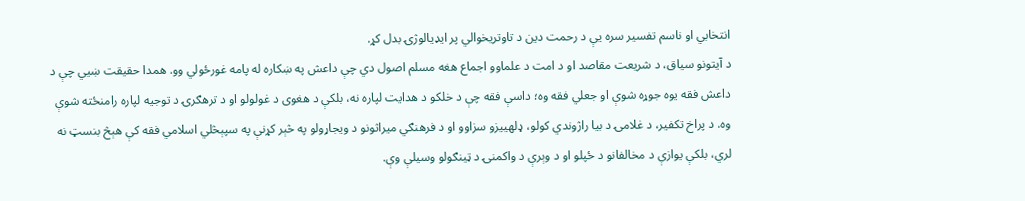انتخابي او ناسم تفسیر سره یې د رحمت دین د تاوتریخوالي پر ایډیالوژۍ بدل کړ.
د آیتونو سیاق، د شریعت مقاصد او د امت د علماوو اجماع هغه مسلم اصول دي چې داعش په ښکاره له پامه غورځولي وو. همدا حقیقت ښيي چې د داعش فقه یوه جوړه شوې او جعلي فقه وه؛ داسې فقه چې د خلکو د هدایت لپاره نه، بلکې د هغوی د غولولو او د ترهګرۍ د توجیه لپاره رامنځته شوې وه. د پراخ تکفیر، د غلامۍ د بیا راژوندي کولو، ډلهییزو سزاوو او د فرهنګي میراثونو د ویجاړولو په څېر کړنې په سپېڅلي اسلامي فقه کې هېڅ بنسټ نه لري، بلکې یوازې د مخالفانو د ځپلو او د وېرې د واکمنۍ د ټینګولو وسیلې وې.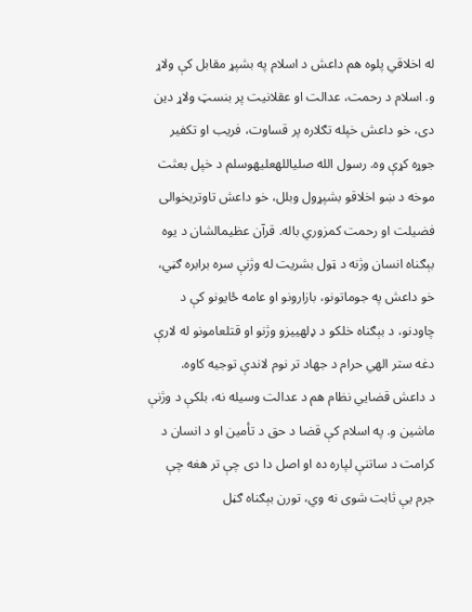له اخلاقي پلوه هم داعش د اسلام په بشپړ مقابل کې ولاړ و. اسلام د رحمت، عدالت او عقلانیت پر بنسټ ولاړ دین دی، خو داعش خپله تګلاره پر قساوت، فریب او تکفیر جوړه کړې وه. رسول الله صلیاللهعلیهوسلم د خپل بعثت موخه د ښو اخلاقو بشپړول وبلل، خو داعش تاوتریخوالی فضیلت او رحمت کمزوري باله. قرآن عظیمالشان د یوه بېګناه انسان وژنه د ټول بشریت له وژنې سره برابره ګڼي، خو داعش په جوماتونو، بازارونو او عامه ځایونو کې د چاودنو، د بېګناه خلکو د ډلهییزو وژنو او قتلعامونو له لارې دغه ستر الهي حرام د جهاد تر نوم لاندې توجیه کاوه.
د داعش قضايي نظام هم د عدالت وسیله نه، بلکې د وژنې ماشین و. په اسلام کې قضا د حق د تأمین او د انسان د کرامت د ساتنې لپاره ده او اصل دا دی چې تر هغه چې جرم یې ثابت شوی نه وي، تورن بېګناه ګڼل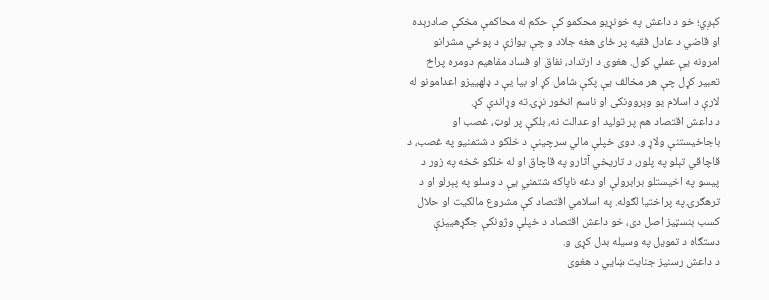کېږي؛ خو د داعش په خونړیو محکمو کې حکم له محاکمې مخکې صادرېده او قاضي د عادل فقیه پر ځای هغه جلاد و چې یوازې د پوځي مشرانو امرونه یې عملي کول. هغوی د ارتداد، نفاق او فساد مفاهیم دومره پراخ تعبیر کړل چې هر مخالف یې پکې شامل کړ او بیا یې د ډلهییزو اعدامونو له لارې د اسلام یو وېروونکی او ناسم انځور نړۍ ته وړاندې کړ.
د داعش اقتصاد هم پر تولید او عدالت نه، بلکې پر لوټ، غصب او باجاخیستنې ولاړ و. دوی خپلې مالي سرچینې د خلکو د شتمنیو په غصب، د قاچاقي تېلو په پلور، د تاریخي آثارو په قاچاق او له خلکو څخه په زور د پیسو په اخیستلو برابرولې او دغه ناپاکه شتمني یې د وسلو په پېرلو او د ترهګرۍ په پراختیا لګوله. په اسلامي اقتصاد کې مشروع مالکیت او حلال کسب بنسټیز اصل دی، خو داعش اقتصاد د خپلې وژونکې جګړهییزې دستګاه د تمویل په وسیله بدل کړی و.
د داعش رسنیز جنایت ښايي د هغوی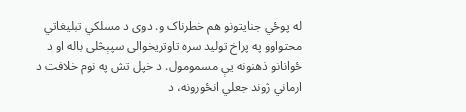له پوځي جنایتونو هم خطرناک و. دوی د مسلکي تبلیغاتي محتواوو په پراخ تولید سره تاوتریخوالی سپېڅلی باله او د ځوانانو ذهنونه یې مسمومول. د خپل تش په نوم خلافت د ارماني ژوند جعلي انځورونه، د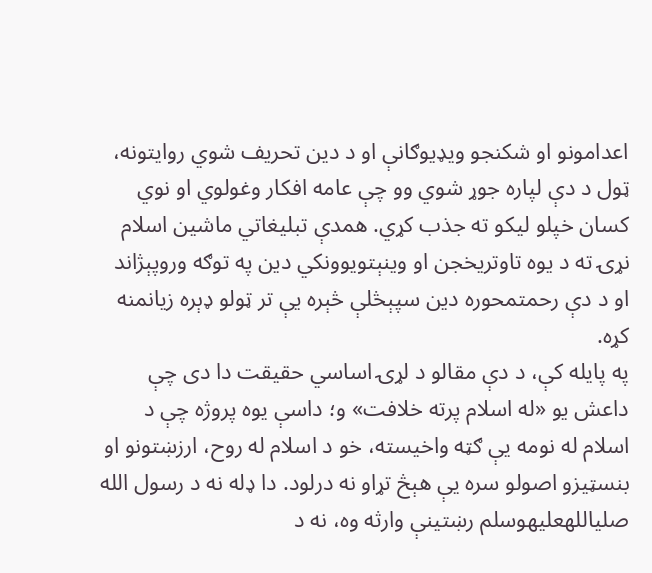اعدامونو او شکنجو ویډیوګانې او د دین تحریف شوي روایتونه، ټول د دې لپاره جوړ شوي وو چې عامه افکار وغولوي او نوي کسان خپلو لیکو ته جذب کړي. همدې تبلیغاتي ماشین اسلام نړۍ ته د یوه تاوتریخجن او وینېتویوونکي دین په توګه وروپېژاند او د دې رحمتمحوره دین سپېڅلې څېره یې تر ټولو ډېره زیانمنه کړه.
په پایله کې، د دې مقالو د لړۍ اساسي حقیقت دا دی چې داعش یو «له اسلام پرته خلافت» و؛ داسې یوه پروژه چې د اسلام له نومه یې ګټه واخیسته، خو د اسلام له روح، ارزښتونو او بنسټیزو اصولو سره یې هېڅ تړاو نه درلود. دا ډله نه د رسول الله صلیاللهعلیهوسلم رښتینې وارثه وه، نه د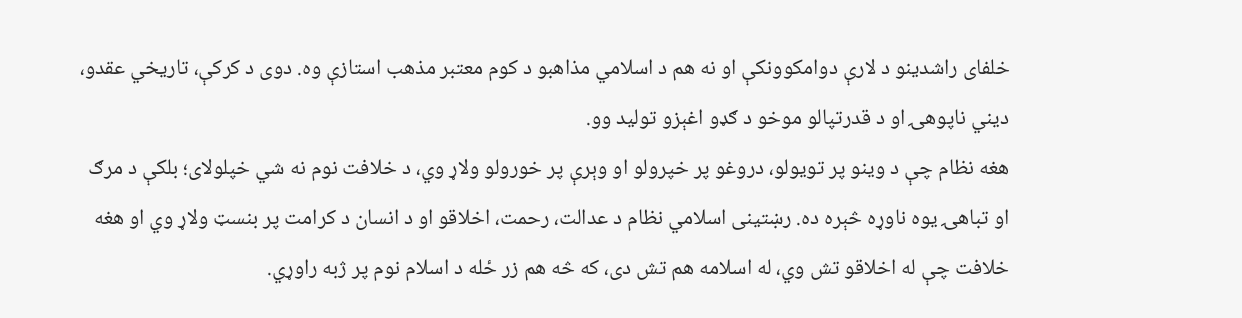خلفای راشدینو د لارې دوامکوونکې او نه هم د اسلامي مذاهبو د کوم معتبر مذهب استازې وه. دوی د کرکې، تاریخي عقدو، دیني ناپوهۍ او د قدرتپالو موخو د ګډو اغېزو تولید وو.
هغه نظام چې د وینو پر تویولو، دروغو پر خپرولو او وېرې پر خورولو ولاړ وي، د خلافت نوم نه شي خپلولای؛ بلکې د مرګ او تباهۍ یوه ناوړه څېره ده. رښتینی اسلامي نظام د عدالت، رحمت، اخلاقو او د انسان د کرامت پر بنسټ ولاړ وي او هغه خلافت چې له اخلاقو تش وي، له اسلامه هم تش دی، که څه هم زر ځله د اسلام نوم پر ژبه راوړي.